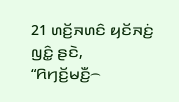21 ꤛꤢꤩ꤬ꤏꤛꤢꤨ ꤟꤢꤩꤏꤢꤦ꤬ ꤜꤢꤨ꤭ ꤔꤢꤧ, “ꤖꤚꤢꤩ꤬ꤗꤢꤪ꤬꤮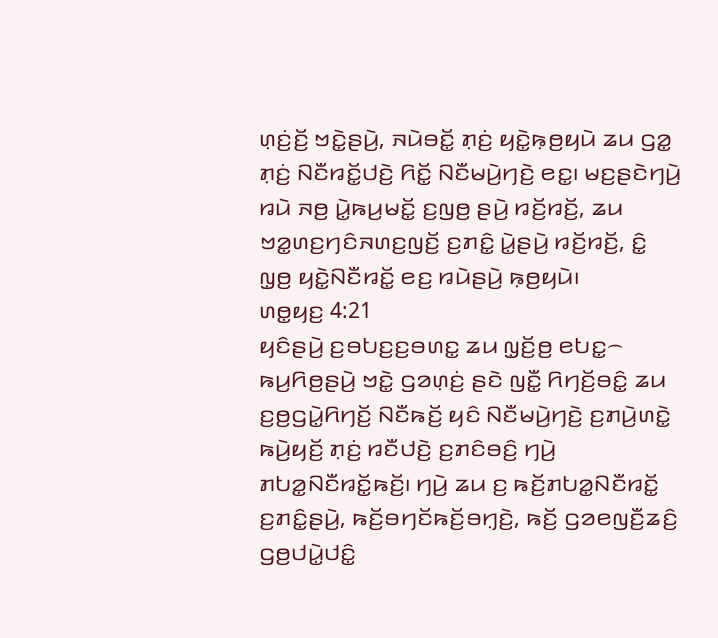ꤛ꤫ꤢꤦ꤬ꤢꤩ꤬ ꤠꤢꤧ꤭ꤔꤣꤧ꤬, ꤏꤣꤧꤋꤢꤩ꤭ ꤊ꤫ꤢꤦ꤬ ꤟꤢꤧ꤭ꤒ꤫ꤥ꤬ꤟꤣꤧ ꤘꤣ ꤞꤤ꤭ ꤊ꤫ꤢꤦ꤬ ꤡꤢꤪꤙꤢꤩ꤭ꤓꤢꤧ꤬ ꤖꤢꤩ꤭ ꤡꤢꤪꤗꤣꤧ꤬ꤚꤢꤧ꤬ ꤕꤢ꤭꤯ ꤗꤢ꤬ꤔꤢꤧꤚꤣꤧ꤬ ꤙꤣꤧ ꤏꤥ꤬ ꤣꤧ꤭ꤒꤣ꤬ꤗꤢꤩ꤭ ꤢ꤬ꤜꤥ꤬ ꤔꤣꤧ꤬ ꤙꤢꤩ꤬ꤙꤢꤩ꤬, ꤘꤣ ꤠꤤ꤭ꤛꤢ꤬ꤚꤢꤨꤏꤛꤢ꤬ꤜꤢꤩ꤬ ꤢ꤬ꤊꤢꤨ꤭ ꤣꤧ꤭ꤔꤣꤧ꤬ ꤙꤢꤩ꤬ꤙꤢꤩ꤬, ꤢꤨ꤭ ꤜ꤫ꤥ꤬ ꤟꤢꤧ꤭ꤡꤢꤪꤙꤢꤩ꤭ ꤕꤢ꤬ ꤙꤣꤧꤔꤣꤧ꤬ ꤒ꤫ꤥ꤬ꤟꤣꤧ꤯
ꤛꤥ꤭ꤟꤢ꤬ 4:21
ꤟꤢꤨꤔꤣꤧ꤬ ꤢ꤬ꤋꤝꤢ꤬ꤢ꤬ꤋꤛꤢ꤭ ꤘꤣ ꤜ꤫ꤢꤩ꤬ꤥ꤬ ꤕꤝꤢ꤭꤮ ꤒꤣ꤬ꤖꤥ꤬ꤔꤣꤧ꤬ ꤠꤢꤧ꤭ ꤞꤤꤛ꤫ꤢꤦ꤬ ꤔꤢꤧ ꤜꤢꤪ꤭ ꤖꤚꤢꤩ꤬ꤋꤢꤨ꤭ ꤘꤣ ꤢ꤬ꤥ꤬ꤞꤣꤧ꤭ꤖꤚꤢꤩ꤬ ꤡꤢꤪꤒꤢꤩ꤬ ꤟꤢꤨ ꤡꤢꤪꤗꤣꤧ꤬ꤚꤢꤧ꤬ ꤢ꤬ꤊꤣꤧ꤬ꤛꤢꤧ꤭ ꤒꤣꤧ꤬ꤟꤢꤩ꤬ ꤊ꤫ꤢꤦ꤬ ꤙꤢꤪꤓꤢꤧ꤬ ꤢ꤬ꤊꤢꤨꤋꤢꤨ꤬ ꤚꤣꤧ꤬ ꤊꤝꤤ꤭ꤡꤢꤪꤙꤢꤩ꤭ꤒꤢꤩ꤬꤯ ꤚꤣꤧ꤬ ꤘꤣ ꤢ꤬ ꤒꤢꤩ꤬ꤊꤝꤤ꤭ꤡꤢꤪꤙꤢꤩ꤭ ꤢ꤬ꤊꤢꤨ꤭ꤔꤣꤧ꤬, ꤒꤢꤩ꤬ꤋꤚꤢꤩꤒꤢꤩ꤬ꤋꤚ꤫ꤢꤧ꤬, ꤒꤢꤩ꤬ ꤞꤤꤕꤜꤢꤪ꤬ꤘꤢꤨ꤬ ꤞꤥ꤬ꤓꤣꤧ꤭ꤓꤢꤨ꤭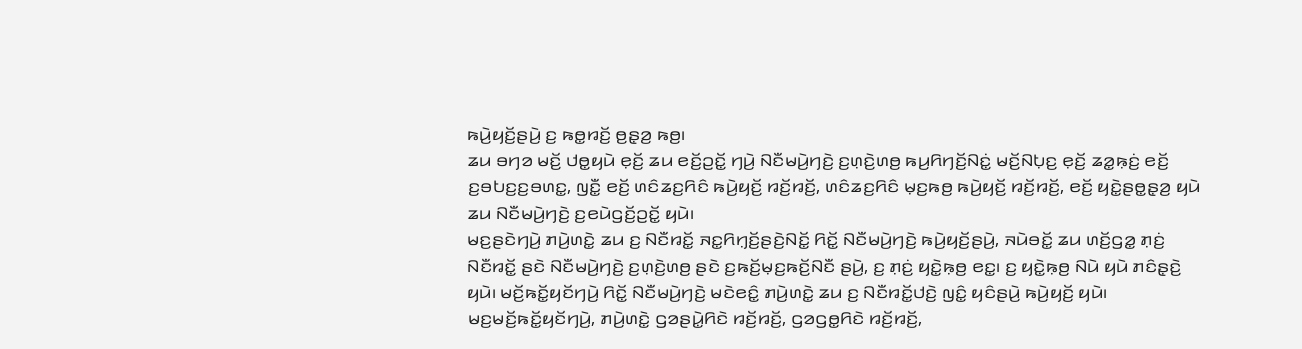ꤒꤣꤧ꤬ꤟꤢꤩ꤬ꤔꤣꤧ꤬ ꤢ꤬ ꤒꤥ꤭ꤙꤢꤩ꤬ ꤥ꤬ꤔ꤫ꤤ꤬ ꤒꤥ꤬꤯
ꤘꤣ ꤋꤚꤤ ꤗꤢꤩ꤬ ꤓꤥ꤭ꤟꤣꤧ ꤕ꤫ꤢꤩ꤬ ꤘꤣ ꤕꤢꤩ꤬ꤑꤢꤩ꤭ ꤚꤣꤧ꤬ ꤡꤢꤪꤗꤣꤧ꤬ꤚꤢꤧ꤬ ꤢ꤬ꤛ꤫ꤢꤧ꤬ꤛꤥ꤬ ꤒꤣ꤬ꤖꤚꤢꤩ꤬ꤡꤢꤦ꤭ ꤗꤢꤩ꤬ꤡꤝ꤫ꤢ꤬ ꤕ꤫ꤢꤩ꤬ ꤘꤤ꤭ꤒ꤫ꤢꤦ꤬ ꤕꤢꤩ꤬ ꤢ꤬ꤋꤝꤢ꤬ꤢ꤬ꤋꤛꤢ꤭, ꤜꤢꤪ꤭ ꤕꤢꤩ꤬ ꤛꤢꤨꤘꤢ꤬ꤖꤢꤨ ꤒꤣꤧ꤬ꤟꤢꤩ꤬ ꤙꤢꤩ꤬ꤙꤢꤩ꤬, ꤛꤢꤨꤘꤢ꤬ꤖꤢꤨ ꤗ꤫ꤢ꤬ꤒꤥ꤬ ꤒꤣꤧ꤬ꤟꤢꤩ꤬ ꤙꤢꤩ꤬ꤙꤢꤩ꤬, ꤕꤢꤩ꤬ ꤟꤢꤧ꤭ꤔꤥ꤭ꤔ꤫ꤤ꤬ ꤟꤣꤧ ꤘꤣ ꤡꤢꤪꤗꤣꤧ꤬ꤚꤢꤧ꤬ ꤢ꤬ꤕꤣꤧꤞꤢꤩ꤬ꤑꤢꤩ꤭ ꤟꤣꤧ꤯
ꤗꤢ꤬ꤔꤢꤧꤚꤣꤧ꤬ ꤊꤣꤧ꤬ꤛꤢꤧ꤭ ꤘꤣ ꤢ꤬ ꤡꤢꤪꤙꤢꤩ꤭ ꤏꤢ꤭ꤖꤚ꤫ꤢꤩ꤬ꤔꤢꤧ꤬ꤡꤢꤩ꤭ ꤖꤢꤩ꤭ ꤡꤢꤪꤗꤣꤧ꤬ꤚꤢꤧ꤬ ꤒꤣꤧ꤬ꤟꤢꤩ꤬ꤔꤣꤧ꤬, ꤏꤣꤧꤋꤢꤩ꤭ ꤘꤣ ꤛꤢꤩ꤬ꤞꤤ꤭ ꤊ꤫ꤢꤦ꤬ ꤡꤢꤪꤙꤢꤩ꤭ ꤔꤢꤧ ꤡꤢꤪꤗꤣꤧ꤬ꤚꤢꤧ꤬ ꤢ꤬ꤛ꤫ꤢꤧ꤬ꤛꤥ꤬ ꤔꤢꤧ ꤢ꤬ꤒꤢꤩ꤬ꤗ꤫ꤢ꤬ꤒꤢꤩ꤬ꤡꤢꤪ ꤔꤣꤧ꤬, ꤢ꤬ ꤊ꤫ꤢꤦ꤬ ꤟꤢꤧ꤭ꤒ꤫ꤥ꤬ ꤕꤢ꤭꤯ ꤢ꤬ ꤟꤢꤧ꤭ꤒ꤫ꤥ꤬ ꤡꤣꤧ ꤟꤣꤧ ꤊꤢꤨꤔ꤫ꤢꤧ꤬ ꤟꤣꤧ꤯ ꤗꤢꤩ꤬ꤒꤢꤩ꤭ꤟꤢꤩꤚꤣꤧ꤬ ꤖꤢꤩ꤭ ꤡꤢꤪꤗꤣꤧ꤬ꤚꤢꤧ꤬ ꤗꤢꤧꤕꤢꤨ꤭ ꤊꤣꤧ꤬ꤛꤢꤧ꤭ ꤘꤣ ꤢ꤬ ꤡꤢꤪꤙꤢꤩ꤭ꤓꤢꤧ꤬ ꤜꤢꤨ꤭ ꤟꤢꤨꤔꤣꤧ꤬ ꤒꤣꤧ꤬ꤟꤢꤩ꤬ ꤟꤣꤧ꤯
ꤗꤢ꤬ꤗꤢꤩ꤬ꤒꤢꤩ꤭ꤟꤢꤩꤚꤣꤧ꤬, ꤊꤣꤧ꤬ꤛꤢꤧ꤭ ꤞꤤꤔꤣꤧ꤭ꤖꤢꤧ ꤙꤢꤩ꤬ꤙꤢꤩ꤬, ꤞꤤꤞꤥ꤭ꤖꤢꤧ ꤙꤢꤩ꤬ꤙꤢꤩ꤬,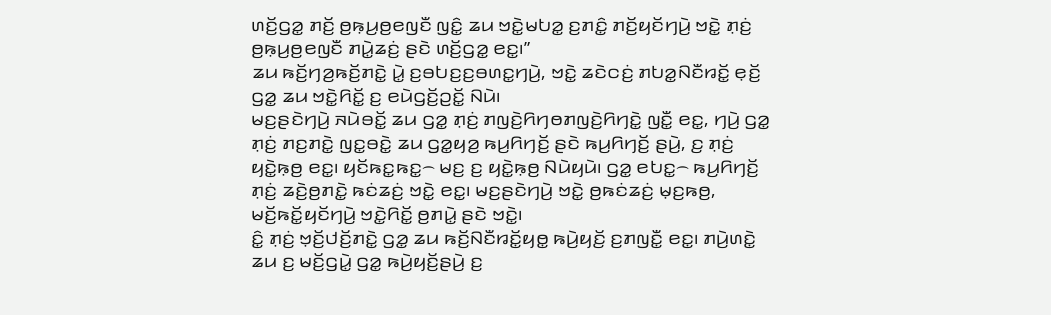ꤛꤢꤩ꤬ꤞꤤ꤭ ꤊꤢꤩ꤬ ꤥ꤬ꤒ꤫ꤣ꤬ꤥ꤬ꤕꤜꤢꤪ ꤜꤢꤨ꤭ ꤘꤣ ꤠꤢꤧ꤭ꤗꤝꤤ꤭ ꤢ꤬ꤊꤢꤨ꤭ ꤊꤢꤩ꤬ꤟꤢꤩꤚꤣꤧ꤬ ꤠꤢꤧ꤭ ꤊ꤫ꤢꤦ꤬ ꤥ꤬ꤒ꤫ꤣ꤬ꤥ꤬ꤕꤜꤢꤪ ꤊꤣꤧ꤭ꤘꤢꤦ꤬ ꤔꤢꤧ ꤛꤢꤩ꤬ꤞꤤ꤭ ꤕꤢ꤭꤯”
ꤘꤣ ꤒꤢꤩ꤬ꤚꤤ꤬ꤒꤢꤩ꤬ꤊꤢꤧ꤭ ꤣꤧ꤭ ꤢ꤬ꤋꤝꤢ꤬ꤢ꤬ꤋꤛꤢ꤭ꤚꤣꤧ꤬, ꤠꤢꤧ꤭ ꤘꤢꤧꤍꤢꤦ꤬ ꤊꤝꤤ꤭ꤡꤢꤪꤙꤢꤩ꤭ ꤕ꤫ꤢꤩ꤬ ꤞꤤ꤭ ꤘꤣ ꤠꤢꤧ꤭ꤖꤢꤩ꤭ ꤢ꤬ ꤕꤣꤧꤞꤢꤩ꤬ꤑꤢꤩ꤭ ꤡꤣꤧ꤯
ꤗꤢ꤬ꤔꤢꤧꤚꤣꤧ꤬ ꤏꤣꤧꤋꤢꤩ꤭ ꤘꤣ ꤞꤤ꤭ ꤊ꤫ꤢꤦ꤬ ꤊꤜꤢꤧ꤬ꤖꤚꤥꤊꤜꤢꤧ꤬ꤖꤚꤢꤧ꤭ ꤜꤢꤪ꤭ ꤕꤢ꤭, ꤚꤣꤧ꤬ ꤞꤤ꤭ ꤊ꤫ꤢꤦ꤬ ꤊꤢ꤬ꤊꤢꤧ꤭ ꤜꤢ꤭ꤋꤢꤧ꤭ ꤘꤣ ꤞꤤ꤭ꤟꤤ꤬ ꤒꤣ꤬ꤖꤚꤢꤩ꤬ ꤔꤢꤧ ꤒꤣ꤬ꤖꤚꤢꤩ꤬ ꤔꤣꤧ꤬, ꤢ꤬ ꤊ꤫ꤢꤦ꤬ ꤟꤢꤧ꤭ꤒ꤫ꤥ꤬ ꤕꤢ꤭꤯ ꤟꤢꤩꤒꤢ꤭ꤒꤢ꤭꤮ ꤗꤢ꤬ ꤢ꤬ ꤟꤢꤧ꤭ꤒ꤫ꤥ꤬ ꤡꤣꤧꤟꤣꤧ꤯ ꤞꤤ꤭ ꤕꤝꤢ꤭꤮ ꤒꤣ꤬ꤖꤚꤢꤩ꤬ ꤊ꤫ꤢꤦ꤬ ꤘꤢꤧ꤬ꤥ꤬ꤊꤢꤧ꤭ ꤒꤢꤦꤘꤢꤦ꤬ ꤠꤢꤧ꤭ ꤕꤢ꤭꤯ ꤗꤢ꤬ꤔꤢꤧꤚꤣꤧ꤬ ꤠꤢꤧ꤭ ꤥ꤬ꤒꤢꤦꤘꤢꤦ꤬ ꤗ꤫ꤢ꤬ꤒꤥ꤬, ꤗꤢꤩ꤬ꤒꤢꤩ꤭ꤟꤢꤩꤚꤣꤧ꤬ ꤠꤢꤧ꤭ꤖꤢꤩ꤭ ꤥ꤬ꤊꤣꤧ꤭ ꤔꤢꤧ ꤠꤢꤧ꤭꤯
ꤢꤨ꤭ ꤊ꤫ꤢꤦ꤬ ꤠ꤫ꤢꤩ꤬ꤓꤢꤩ꤬ꤊꤢꤧ꤭ ꤞꤤ꤭ ꤘꤣ ꤒꤢꤩ꤬ꤡꤢꤪꤙꤢꤩ꤭ꤟꤥ꤭ ꤒꤣꤧ꤬ꤟꤢꤩ꤬ ꤢ꤬ꤊꤜꤢꤪ꤭ ꤕꤢ꤭꤯ ꤊꤣꤧ꤬ꤛꤢꤧ꤭ ꤘꤣ ꤢ꤬ ꤗꤢꤩ꤬ꤞꤣꤧ꤭ ꤞꤤ꤭ ꤒꤣꤧ꤬ꤟꤢꤩ꤬ꤔꤣꤧ꤬ ꤢ꤬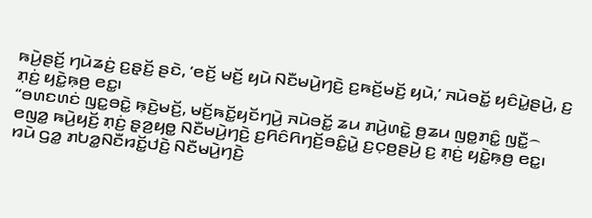ꤒꤣꤧ꤬ꤔꤢꤩ꤬ ꤚꤣꤧꤘꤢꤦ꤬ ꤢ꤬ꤔ꤫ꤢꤩ꤬ ꤔꤢꤧ, ‘ꤕꤢꤩ꤬ ꤗꤢꤩ꤬ ꤟꤣꤧ ꤡꤢꤪꤗꤣꤧ꤬ꤚꤢꤧ꤬ ꤢ꤬ꤒꤢꤩ꤬ꤗꤢꤩ꤬ ꤟꤣꤧ,’ ꤏꤣꤧꤋꤢꤩ꤭ ꤟꤢꤨꤣꤧ꤭ꤔꤣꤧ꤬, ꤢ꤬ ꤊ꤫ꤢꤦ꤬ ꤟꤢꤧ꤭ꤒ꤫ꤥ꤬ ꤕꤢ꤭꤯
“ꤋꤛꤢꤛꤢꤦ ꤜꤢ꤭ꤋꤢꤧ꤭ ꤒ꤫ꤢꤧ꤬ꤗꤢꤩ꤬, ꤗꤢꤩ꤬ꤒꤢꤩ꤭ꤟꤢꤩꤚꤣꤧ꤬ ꤏꤣꤧꤋꤢꤩ꤭ ꤘꤣ ꤊꤣꤧ꤬ꤛꤢꤧ꤭ ꤥ꤬ꤘꤣ ꤜꤥ꤭ꤊꤢꤨ꤭ ꤜꤢꤪ꤭꤮ ꤕꤜꤤ꤭ ꤒꤣꤧ꤬ꤟꤢꤩ꤬ ꤊ꤫ꤢꤦ꤬ ꤔ꤫ꤤ꤬ꤟꤥ꤭ ꤡꤢꤪꤗꤣꤧ꤬ꤚꤢꤧ꤬ ꤢ꤬ꤖꤢꤨꤖꤚꤢꤩ꤬ꤋꤢꤨ꤭ꤣꤧ꤭ ꤢ꤬ꤍ꤫ꤥ꤬ꤔꤣꤧ꤬ ꤢ꤬ ꤊ꤫ꤢꤦ꤬ ꤟꤢꤧ꤭ꤒ꤫ꤥ꤬ ꤕꤢ꤭꤯
ꤙꤣꤧ ꤞꤤ꤭ ꤊꤝꤤ꤭ꤡꤢꤪꤙꤢꤩ꤭ꤓꤢꤧ꤬ ꤡꤢꤪꤗꤣꤧ꤬ꤚꤢꤧ꤬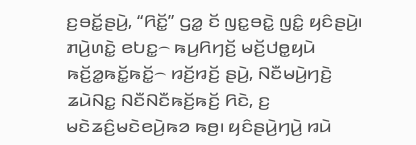ꤢ꤬ꤋꤢꤩ꤭ꤔꤣꤧ꤬, “ꤖꤢꤩ꤭” ꤞꤤ꤭ ꤢꤩ ꤜꤢ꤭ꤋꤢꤧ꤭ ꤜꤢꤨ꤭ ꤟꤢꤨꤔꤣꤧ꤬꤯ ꤊꤣꤧ꤬ꤛꤢꤧ꤭ ꤕꤝꤢ꤭꤮ ꤒꤣ꤬ꤖꤚꤢꤩ꤬ ꤗꤢꤩ꤬ꤓꤥ꤭ꤟꤣꤧ ꤒꤢꤩ꤬ꤤ꤭ꤒꤢꤩ꤭ꤒꤢꤩ꤭꤮ ꤙꤢꤩ꤬ꤙꤢꤩ꤬ ꤔꤣꤧ꤬, ꤡꤢꤪꤗꤣꤧ꤬ꤚꤢꤧ꤬ ꤘꤣꤧꤡꤢ꤭ ꤡꤢꤪꤡꤢꤪꤒꤢꤩ꤬ꤒꤢꤩ꤬ ꤖꤢꤧ, ꤢ꤬ ꤗꤢꤧꤘꤢꤨ꤬ꤗꤢꤧꤕꤣꤧ꤬ꤒꤤ ꤒꤥ꤬꤯ ꤟꤢꤨꤔꤣꤧ꤬ꤚꤣꤧ꤬ ꤙꤣꤧ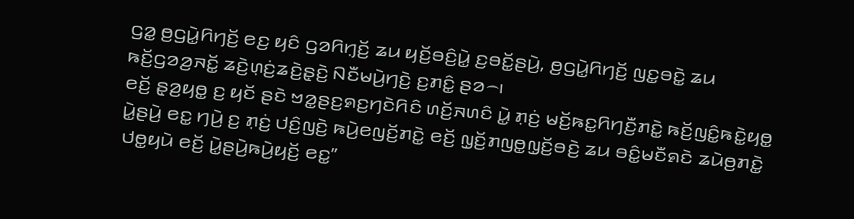ꤞꤤ꤭ ꤥ꤬ꤞꤣꤧ꤭ꤖꤚꤢꤩ꤬ ꤕꤢ꤬ ꤟꤢꤨ ꤞꤤꤖꤚ꤫ꤢꤩ꤬ ꤘꤣ ꤟꤢꤩ꤬ꤋꤢꤨ꤬ꤣꤧ꤭ ꤢ꤬ꤋꤢꤩ꤭ꤔꤣꤧ꤬, ꤥ꤬ꤞꤣꤧ꤭ꤖꤚꤢꤩ꤬ ꤜꤢ꤭ꤋꤢꤧ꤭ ꤘꤣ ꤒꤢꤩ꤬ꤞꤤꤤ꤬ꤏꤢꤩ꤭ ꤘꤢꤧ꤬ꤛ꤫ꤢꤦ꤬ꤘꤢꤧ꤬ꤔ꤫ꤢꤧ꤬ ꤡꤢꤪꤗꤣꤧ꤬ꤚꤢꤧ꤬ ꤢ꤬ꤊꤢꤨ꤭ ꤔꤤ꤮꤯
ꤕꤢꤩ꤬ ꤔ꤫ꤤ꤬ꤟꤥ꤭ ꤢ꤬ ꤟꤢꤩ ꤔꤢꤧ ꤠꤤ꤭ꤔꤢ꤬ꤎꤢ꤬ꤚꤢꤧꤖꤢꤨ ꤛꤢꤩ꤬ꤏꤛꤢꤨ ꤣꤧ꤭ ꤊ꤫ꤢꤦ꤬ ꤗꤢꤩ꤬ꤒꤢ꤭ꤖꤚꤢꤪ꤬ꤊꤢꤧ꤭ ꤒꤢꤩ꤬ꤜꤢꤨ꤭ꤒꤢꤧ꤭ꤟꤥ꤭ ꤣꤧ꤭ꤔꤣꤧ꤬ ꤕꤢ꤭ ꤚꤣꤧ꤬ ꤢ꤬ ꤊ꤫ꤢꤦ꤬ ꤓꤢꤨ꤬ꤜꤢꤧ꤬ ꤒꤣꤧ꤬ꤕꤜꤢꤩ꤬ꤊꤢꤧ꤭ ꤕꤢꤩ꤬ ꤜ꤫ꤢꤩ꤬ꤊꤜꤥ꤭ꤜ꤫ꤢꤩ꤬ꤋꤢꤧ꤬ ꤘꤣ ꤋꤢꤨ꤭ꤗꤢꤪꤎꤢꤧ ꤘꤣꤧꤥ꤬ꤊꤢꤧ꤭ ꤓꤥ꤭ꤟꤣꤧ ꤕꤢꤩ꤬ ꤣꤧ꤭ꤔꤣꤧ꤬ꤒꤣꤧ꤬ꤟꤢꤩ꤬ ꤕꤢ꤭”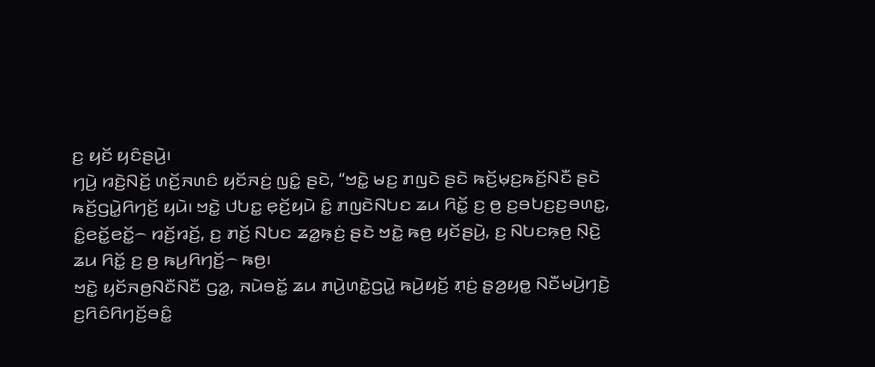ꤢ꤬ ꤟꤢꤩ ꤟꤢꤨꤔꤣꤧ꤬꤯
ꤚꤣꤧ꤬ ꤙꤢꤧ꤬ꤡꤢꤩ꤬ ꤛꤢꤩ꤬ꤏꤛꤢꤨ ꤟꤢꤩꤏꤢꤦ꤬ ꤜꤢꤨ꤭ ꤔꤢꤧ, “ꤠꤢꤧ꤭ ꤗꤢ꤬ ꤊꤜꤢꤧ ꤔꤢꤧ ꤒꤢꤩ꤬ꤗ꤫ꤢ꤬ꤒꤢꤩ꤬ꤡꤢꤪ ꤔꤢꤧ ꤒꤢꤩ꤬ꤞꤣꤧ꤭ꤖꤚꤢꤩ꤬ ꤟꤣꤧ꤯ ꤠꤢꤧ꤭ ꤓꤝꤢ꤭ ꤕ꤫ꤢꤩ꤬ꤟꤣꤧ ꤢꤨ꤭ ꤊꤜꤢꤧꤡꤝꤢ ꤘꤣ ꤖꤢꤩ꤭ ꤢ꤬ ꤥ꤬ ꤢ꤬ꤋꤝꤢ꤬ꤢ꤬ꤋꤛꤢ꤭, ꤢꤨ꤭ꤕꤢꤩ꤭ꤕꤢꤩ꤭꤮ ꤙꤢꤩ꤬ꤙꤢꤩ꤬, ꤢ꤬ ꤊꤢꤩ꤬ ꤡꤝꤢ ꤘꤤ꤭ꤒ꤫ꤢꤦ꤬ ꤔꤢꤧ ꤠꤢꤧ꤭ ꤒꤥ꤬ ꤟꤢꤩꤔꤣꤧ꤬, ꤢ꤬ ꤡꤝꤢꤒ꤫ꤥ꤬ ꤡ꤫ꤢꤧ꤬ ꤘꤣ ꤖꤢꤩ꤭ ꤢ꤬ ꤥ꤬ ꤒꤣ꤬ꤖꤚꤢꤩ꤬꤮ ꤒꤥ꤬꤯
ꤠꤢꤧ꤭ ꤟꤢꤩꤏꤥ꤬ꤡꤢꤪꤡꤢꤪ ꤞꤤ꤭, ꤏꤣꤧꤋꤢꤩ꤭ ꤘꤣ ꤊꤣꤧ꤬ꤛꤢꤧ꤭ꤞꤣꤧ꤭ ꤒꤣꤧ꤬ꤟꤢꤩ꤬ ꤊ꤫ꤢꤦ꤬ ꤔ꤫ꤤ꤬ꤟꤥ꤭ ꤡꤢꤪꤗꤣꤧ꤬ꤚꤢꤧ꤬ ꤢ꤬ꤖꤢꤨꤖꤚꤢꤩ꤬ꤋꤢꤨ꤭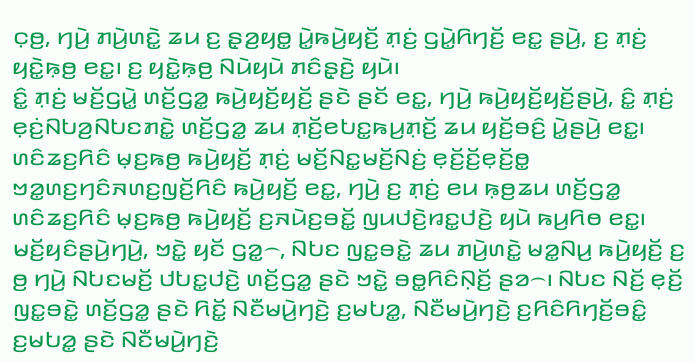ꤍ꤫ꤥ꤬, ꤚꤣꤧ꤬ ꤊꤣꤧ꤬ꤛꤢꤧ꤭ ꤘꤣ ꤢ꤬ ꤔ꤫ꤤ꤬ꤟꤥ꤭ ꤣꤧ꤭ꤒꤣꤧ꤬ꤟꤢꤩ꤬ ꤊ꤫ꤢꤦ꤬ ꤞꤣꤧ꤭ꤖꤚꤢꤩ꤬ ꤕꤢ꤭ ꤔꤣꤧ꤬, ꤢ꤬ ꤊ꤫ꤢꤦ꤬ ꤟꤢꤧ꤭ꤒ꤫ꤥ꤬ ꤕꤢ꤭꤯ ꤢ꤬ ꤟꤢꤧ꤭ꤒ꤫ꤥ꤬ ꤡꤣꤧꤟꤣꤧ ꤊꤢꤨꤔ꤫ꤢꤧ꤬ ꤟꤣꤧ꤯
ꤢꤨ꤭ ꤊ꤫ꤢꤦ꤬ ꤗꤢꤩ꤬ꤞꤣꤧ꤭ ꤛꤢꤩ꤬ꤞꤤ꤭ ꤒꤣꤧ꤬ꤟꤢꤩ꤬ꤟꤢꤩ꤬ ꤔꤢꤧ ꤔꤢꤩ ꤕꤢ꤭, ꤚꤣꤧ꤬ ꤒꤣꤧ꤬ꤟꤢꤩ꤬ꤟꤢꤩ꤬ꤔꤣꤧ꤬, ꤢꤨ꤭ ꤊ꤫ꤢꤦ꤬ ꤕ꤫ꤢꤦ꤬ꤡꤝꤤ꤬ꤡꤝꤢꤊꤢꤧ꤭ ꤛꤢꤩ꤬ꤞꤤ꤭ ꤘꤣ ꤊ꤫ꤢꤩ꤬ꤕꤝꤢ꤭ꤒꤣ꤬ꤊ꤫ꤢꤩ꤬ ꤘꤣ ꤟꤢꤩ꤬ꤋꤢꤨ꤬ ꤣꤧ꤭ꤔꤣꤧ꤬ ꤕꤢ꤭꤯ ꤛꤢꤨꤘꤢ꤬ꤖꤢꤨ ꤗ꤫ꤢ꤬ꤒꤥ꤬ ꤒꤣꤧ꤬ꤟꤢꤩ꤬ ꤊ꤫ꤢꤦ꤬ ꤗꤢꤩ꤬ꤡꤢ꤭ꤗꤢꤩ꤬ꤡꤢꤦ꤬ ꤕ꤫ꤢꤩ꤬ꤢꤩ꤬ꤕ꤫ꤢꤩ꤬ꤥ꤭ ꤠꤤ꤭ꤛꤢ꤬ꤚꤢꤨꤏꤛꤢ꤬ꤜꤢꤩ꤬ꤖꤢꤨ ꤒꤣꤧ꤬ꤟꤢꤩ꤬ ꤕꤢ꤭, ꤚꤣꤧ꤬ ꤢ꤬ ꤊ꤫ꤢꤦ꤬ ꤕꤣ ꤒ꤫ꤥ꤬ꤘꤣ ꤛꤢꤩ꤬ꤞꤤ꤭ ꤛꤢꤨꤘꤢ꤬ꤖꤢꤨ ꤗ꤫ꤢ꤬ꤒꤥ꤬ ꤒꤣꤧ꤬ꤟꤢꤩ꤬ ꤢ꤬ꤏꤣꤧꤢ꤬ꤋꤢꤩ꤭ ꤜꤣꤓꤢꤧ꤬ꤙꤢ꤭ꤓꤢꤧ꤬ ꤟꤣꤧ ꤒꤣ꤬ꤖꤥ ꤕꤢ꤭꤯
ꤗꤢꤩ꤬ꤟꤢꤨꤔꤣꤧ꤬ꤚꤣꤧ꤬, ꤠꤢꤧ꤭ ꤟꤢꤩ ꤞꤤ꤭꤮, ꤡꤝꤢ ꤜꤢ꤭ꤋꤢꤧ꤭ ꤘꤣ ꤊꤣꤧ꤬ꤛꤢꤧ꤭ ꤗꤤ꤭ꤡꤣ꤬ ꤒꤣꤧ꤬ꤟꤢꤩ꤬ ꤢ꤬ ꤥ꤬ ꤚꤣꤧ꤬ ꤡꤝꤢꤗꤢꤩ꤬ ꤓꤝꤢ꤭ꤓꤢꤧ꤬ ꤛꤢꤩ꤬ꤞꤤ꤭ ꤔꤢꤧ ꤠꤢꤧ꤭ ꤋꤥ꤭ꤖꤢꤨꤡ꤫ꤢꤩ꤬ ꤔꤤ꤮꤯ ꤡꤝꤢ ꤡꤢꤩ꤬ ꤕ꤫ꤢꤩ꤬ ꤜꤢ꤭ꤋꤢꤧ꤭ ꤛꤢꤩ꤬ꤞꤤ꤭ ꤔꤢꤧ ꤖꤢꤩ꤭ ꤡꤢꤪꤗꤣꤧ꤬ꤚꤢꤧ꤬ ꤢ꤬ꤗꤝꤤ꤭, ꤡꤢꤪꤗꤣꤧ꤬ꤚꤢꤧ꤬ ꤢ꤬ꤖꤢꤨꤖꤚꤢꤩ꤬ꤋꤢꤨ꤭ ꤢ꤬ꤗꤝꤤ꤭ ꤔꤢꤧ ꤡꤢꤪꤗꤣꤧ꤬ꤚꤢꤧ꤬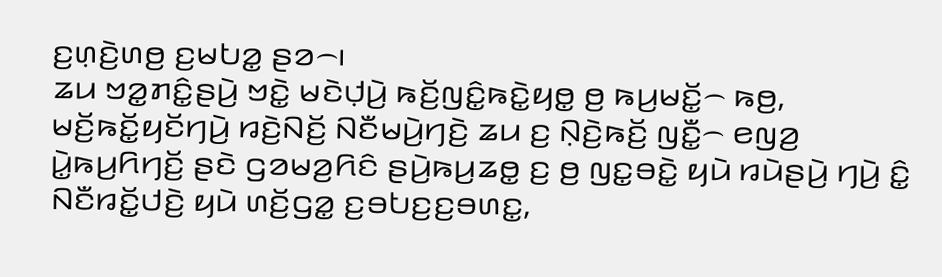ꤢ꤬ꤛ꤫ꤢꤧ꤬ꤛꤥ꤬ ꤢ꤬ꤗꤝꤤ꤭ ꤔꤤ꤮꤯
ꤘꤣ ꤠꤤ꤭ꤊꤢꤨ꤭ꤔꤣꤧ꤬ ꤠꤢꤧ꤭ ꤗꤢꤧꤓ꤫ꤣꤧ꤬ ꤒꤢꤩ꤬ꤜꤢꤨ꤭ꤒꤢꤧ꤭ꤟꤥ꤭ ꤥ꤬ ꤒꤣ꤬ꤗꤢꤩ꤭꤮ ꤒꤥ꤬, ꤗꤢꤩ꤬ꤒꤢꤩ꤭ꤟꤢꤩꤚꤣꤧ꤬ ꤙꤢꤧ꤬ꤡꤢꤩ꤬ ꤡꤢꤪꤗꤣꤧ꤬ꤚꤢꤧ꤬ ꤘꤣ ꤢ꤬ ꤡ꤫ꤢꤧ꤬ꤒꤢꤩ꤬ ꤜꤢꤪ꤭꤮ ꤕꤜꤤ꤬ ꤣꤧ꤭ꤒꤣ꤬ꤖꤚꤢꤩ꤬ ꤔꤢꤧ ꤞꤤꤗꤤ꤬ꤖꤢꤨ ꤔꤣꤧ꤬ꤒꤣ꤬ꤘꤥ꤭ ꤢ꤬ ꤥ꤬ ꤜꤢ꤭ꤋꤢꤧ꤭ ꤟꤣꤧ ꤙꤣꤧꤔꤣꤧ꤬ ꤚꤣꤧ꤬ ꤢꤨ꤭ ꤡꤢꤪꤙꤢꤩ꤭ꤓꤢꤧ꤬ ꤟꤣꤧ ꤛꤢꤩ꤬ꤞꤤ꤭ ꤢ꤬ꤋꤝꤢ꤬ꤢ꤬ꤋꤛꤢ꤭,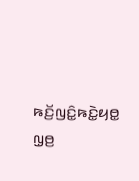ꤒꤢꤩ꤬ꤜꤢꤨ꤭ꤒꤢꤧ꤭ꤟꤥ꤭ ꤜ꤫ꤥ꤬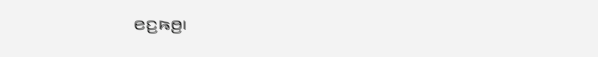ꤕꤢ꤬ꤒꤥ꤬꤯